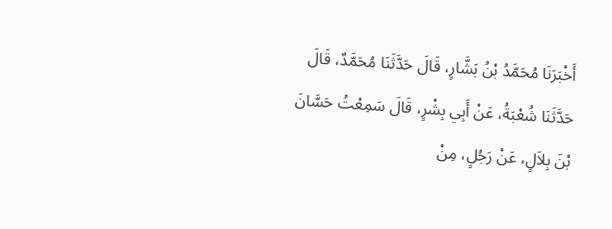أَخْبَرَنَا مُحَمَّدُ بْنُ بَشَّارٍ، قَالَ حَدَّثَنَا مُحَمَّدٌ، قَالَ حَدَّثَنَا شُعْبَةُ، عَنْ أَبِي بِشْرٍ، قَالَ سَمِعْتُ حَسَّانَ بْنَ بِلاَلٍ، عَنْ رَجُلٍ، مِنْ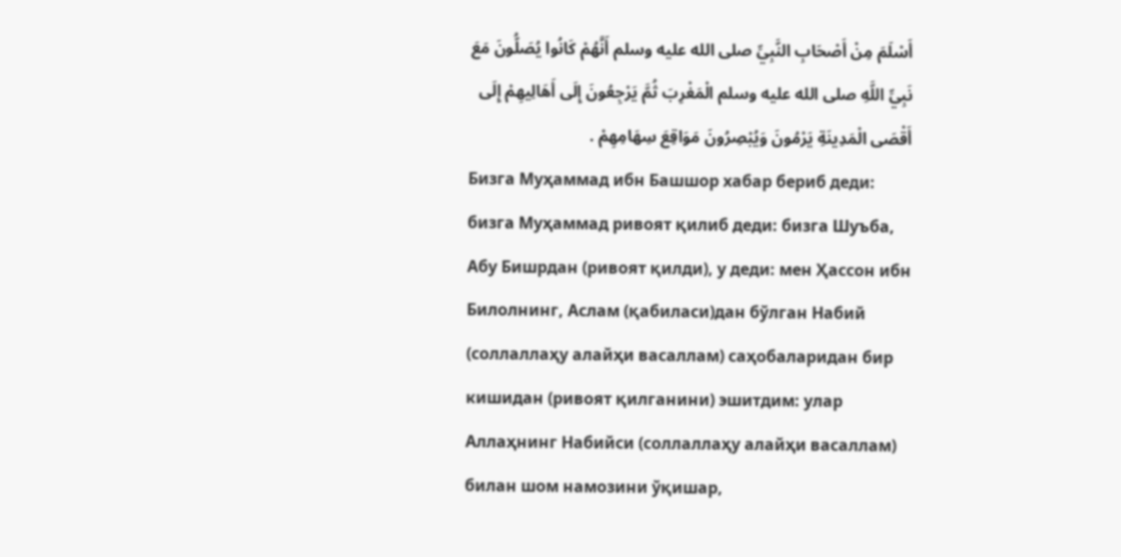أَسْلَمَ مِنْ أَصْحَابِ النَّبِيِّ صلى الله عليه وسلم أَنَّهُمْ كَانُوا يُصَلُّونَ مَعَ نَبِيِّ اللَّهِ صلى الله عليه وسلم الْمَغْرِبَ ثُمَّ يَرْجِعُونَ إِلَى أَهَالِيهِمْ إِلَى أَقْصَى الْمَدِينَةِ يَرْمُونَ وَيُبْصِرُونَ مَوَاقِعَ سِهَامِهِمْ .
Бизга Муҳаммад ибн Башшор хабар бериб деди: бизга Муҳаммад ривоят қилиб деди: бизга Шуъба, Абу Бишрдан (ривоят қилди), у деди: мен Ҳассон ибн Билолнинг, Аслам (қабиласи)дан бўлган Набий (соллаллаҳу алайҳи васаллам) саҳобаларидан бир кишидан (ривоят қилганини) эшитдим: улар Аллаҳнинг Набийси (соллаллаҳу алайҳи васаллам) билан шом намозини ўқишар,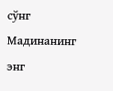сўнг Мадинанинг энг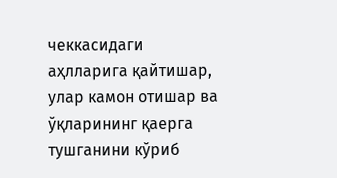чеккасидаги аҳлларига қайтишар, улар камон отишар ва ўқларининг қаерга тушганини кўриб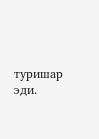туришар эди.